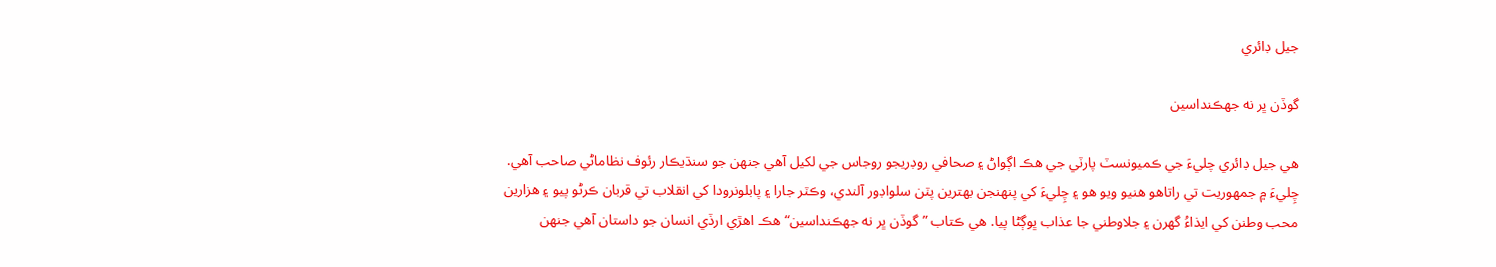جيل ڊائري

گوڏن ڀر نه جهڪنداسين

هي جيل ڊائري چليءَ جي ڪميونسٽ پارٽي جي هڪ اڳواڻ ۽ صحافي روڊريجو روجاس جي لکيل آهي جنهن جو سنڌيڪار رئوف نظاماڻي صاحب آهي.
چِليءَ ۾ جمهوريت تي راتاهو هنيو ويو هو ۽ چِليءَ کي پنهنجن بهترين پٽن سلواڊور آلندي، وڪٽر جارا ۽ پابلونرودا کي انقلاب تي قربان ڪرڻو پيو ۽ هزارين محب وطنن کي ايذاءُ گهرن ۽ جلاوطني جا عذاب ڀوڳڻا پيا. هي ڪتاب ”گوڏن ڀر نه جهڪنداسين“ هڪ اهڙي ارڏي انسان جو داستان آهي جنهن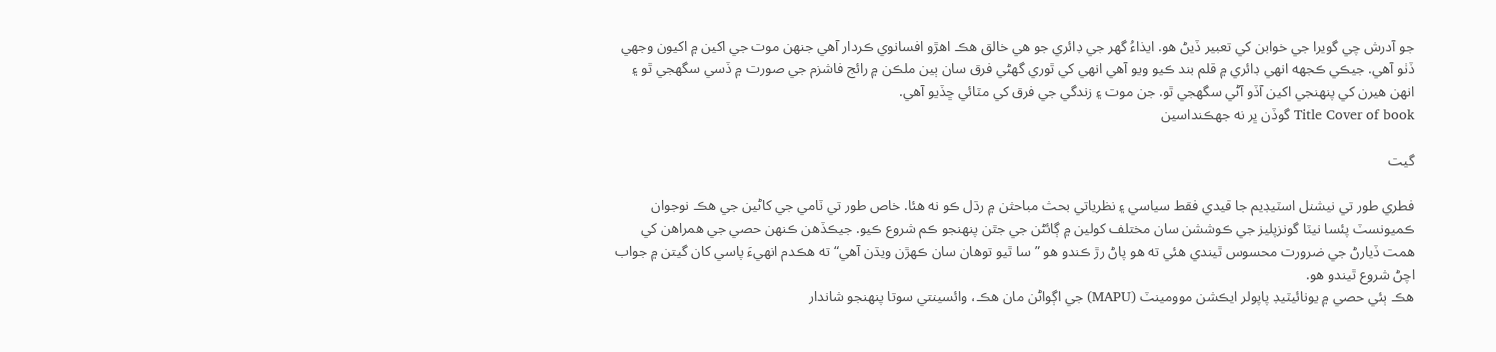جو آدرش چي گويرا جي خوابن کي تعبير ڏيڻ هو. ايذاءُ گهر جي ڊائري جو هي خالق هڪ اهڙو افسانوي ڪردار آهي جنهن موت جي اکين ۾ اکيون وجهي ڏٺو آهي. جيڪي ڪجهه انهي ڊائري ۾ قلم بند ڪيو ويو آهي انهي کي ٿوري گهڻي فرق سان ٻين ملڪن ۾ رائج فاشزم جي صورت ۾ ڏسي سگهجي ٿو ۽ انهن هيرن کي پنهنجي اکين آڏو آڻي سگهجي ٿو. جن موت ۽ زندگي جي فرق کي مٽائي ڇڏيو آهي.
Title Cover of book گوڏن ڀر نه جهڪنداسين

گيت

فطري طور تي نيشنل اسٽيڊيم جا قيدي فقط سياسي ۽ نظرياتي بحث مباحثن ۾ رڌل ڪو نه هئا. خاص طور تي ٽامي جي کاڻين جي هڪ نوجوان ڪميونسٽ پئسا نيٽا گونزپليز جي ڪوششن سان مختلف کولين ۾ ڳائڻن جي جٿن پنهنجو ڪم شروع ڪيو. جيڪڏهن ڪنهن حصي جي همراهن کي همت ڏيارڻ جي ضرورت محسوس ٿيندي هئي ته هو پاڻ رڙ ڪندو هو ”سا ٿيو توهان سان ڪهڙن ويڌن آهي“ ته هڪدم انهيءَ پاسي کان گيتن ۾ جواب اچڻ شروع ٿيندو هو.
هڪ ٻئي حصي ۾ يونائيٽيڊ پاپولر ايڪشن موومينٽ (MAPU) جي اڳواڻن مان هڪ، وائسينتي سوتا پنهنجو شاندار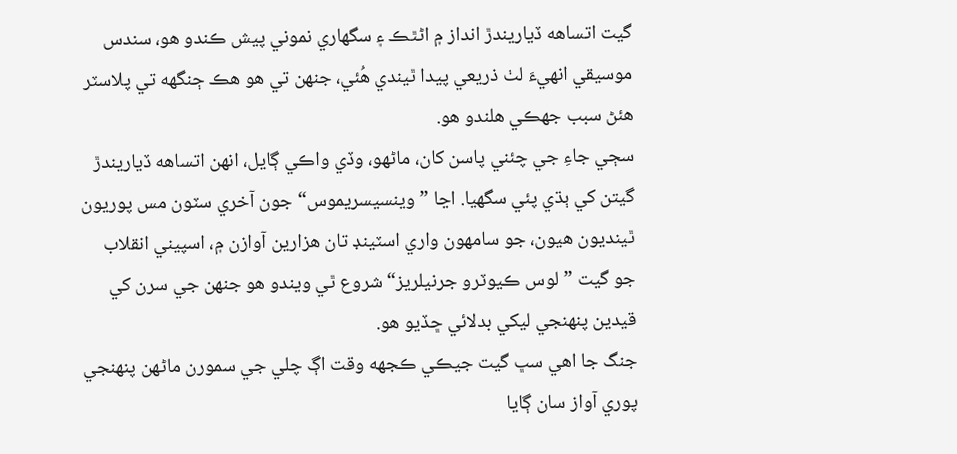گيت اتساهه ڏياريندڙ انداز ۾ اڻٿڪ ۽ سگهاري نموني پيش ڪندو هو، سندس موسيقي انهيءَ لٺ ذريعي پيدا ٿيندي هُئي، جنهن تي هو هڪ ڄنگهه تي پلاسٽر هئڻ سبب جهڪي هلندو هو.
سڄي جاءِ جي چئني پاسن کان، ماڻهو، وڏي واڪي ڳايل، انهن اتساهه ڏياريندڙ گيتن کي ٻڌي پئي سگهيا. اڃا ”وينسيسريموس“ جون آخري سٽون مس پوريون ٿينديون هيون، جو سامهون واري اسٽينڊ تان هزارين آوازن ۾، اسپيني انقلاب جو گيت ”لوس ڪيوٽرو جرنيلريز“ شروع ٿي ويندو هو جنهن جي سرن کي قيدين پنهنجي ليکي بدلائي ڇڏيو هو.
جنگ جا اهي سڀ گيت جيڪي ڪجهه وقت اڳ چلي جي سمورن ماڻهن پنهنجي پوري آواز سان ڳايا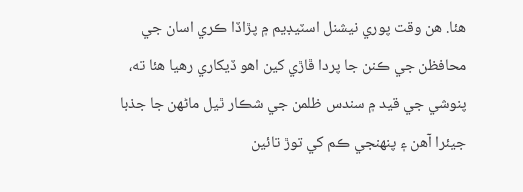هئا. هن وقت پوري نيشنل اسٽيڊيم ۾ پڙاڏا ڪري اسان جي محافظن جي ڪنن جا پردا ڦاڙي کين اهو ڏيکاري رهيا هئا ته، پنوشي جي قيد ۾ سندس ظلمن جي شڪار ٿيل ماڻهن جا جذبا جيئرا آهن ۽ پنهنجي ڪم کي توڙ تائين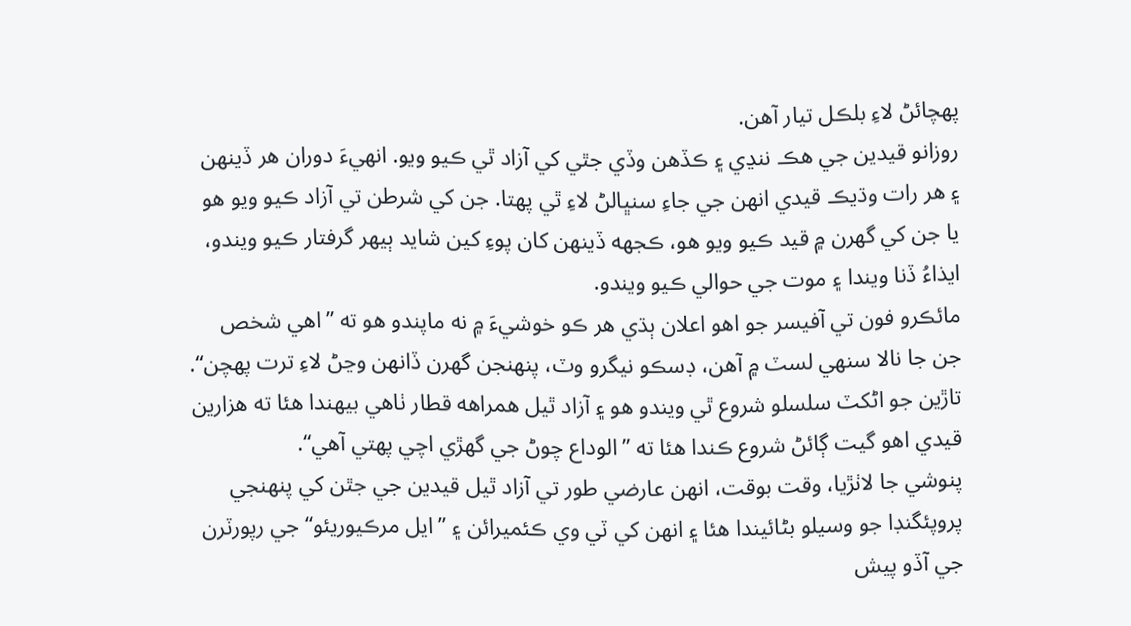پهچائڻ لاءِ بلڪل تيار آهن.
روزانو قيدين جي هڪ ننڍي ۽ ڪڏهن وڏي جٿي کي آزاد ٿي ڪيو ويو. انهيءَ دوران هر ڏينهن ۽ هر رات وڌيڪ قيدي انهن جي جاءِ سنڀالڻ لاءِ ٿي پهتا. جن کي شرطن تي آزاد ڪيو ويو هو يا جن کي گهرن ۾ قيد ڪيو ويو هو، ڪجهه ڏينهن کان پوءِ کين شايد ٻيهر گرفتار ڪيو ويندو، ايذاءُ ڏنا ويندا ۽ موت جي حوالي ڪيو ويندو.
مائڪرو فون تي آفيسر جو اهو اعلان ٻڌي هر ڪو خوشيءَ ۾ نه ماپندو هو ته ”اهي شخص جن جا نالا سنهي لسٽ ۾ آهن، ڊسڪو نيگرو وٽ، پنهنجن گهرن ڏانهن وڃڻ لاءِ ترت پهچن“.
تاڙين جو اڻکٽ سلسلو شروع ٿي ويندو هو ۽ آزاد ٿيل همراهه قطار ٺاهي بيهندا هئا ته هزارين قيدي اهو گيت ڳائڻ شروع ڪندا هئا ته ”الوداع چوڻ جي گهڙي اچي پهتي آهي“.
پنوشي جا لاٺڙيا، وقت بوقت، انهن عارضي طور تي آزاد ٿيل قيدين جي جٿن کي پنهنجي پروپئگنڊا جو وسيلو بڻائيندا هئا ۽ انهن کي ٽي وي ڪئميرائن ۽ ”ايل مرڪيوريئو“ جي رپورٽرن جي آڏو پيش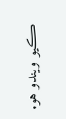ڪيو ويندو هو.